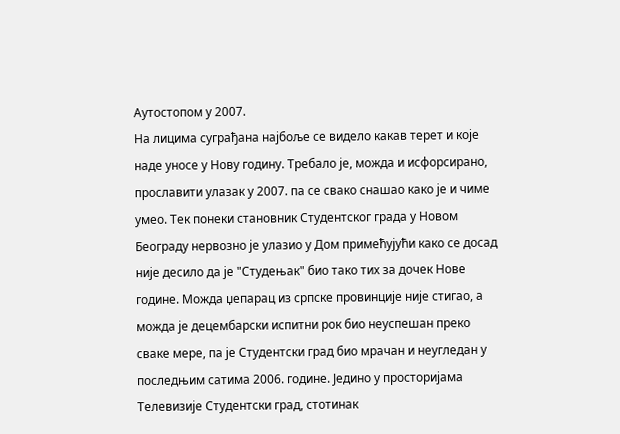Аутостопом у 2007.
На лицима суграђана најбоље се видело какав терет и које наде уносе у Нову годину. Требало је, можда и исфорсирано, прославити улазак у 2007. па се свако снашао како је и чиме умео. Тек понеки становник Студентског града у Новом Београду нервозно је улазио у Дом примећујући како се досад није десило да је "Студењак" био тако тих за дочек Нове године. Можда џепарац из српске провинције није стигао, а можда је децембарски испитни рок био неуспешан преко сваке мере, па је Студентски град био мрачан и неугледан у последњим сатима 2006. године. Једино у просторијама Телевизије Студентски град, стотинак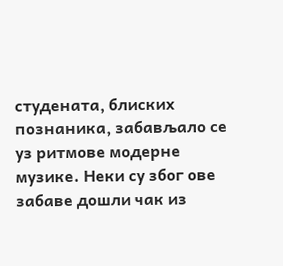студената, блиских познаника, забављало се уз ритмове модерне музике. Неки су због ове забаве дошли чак из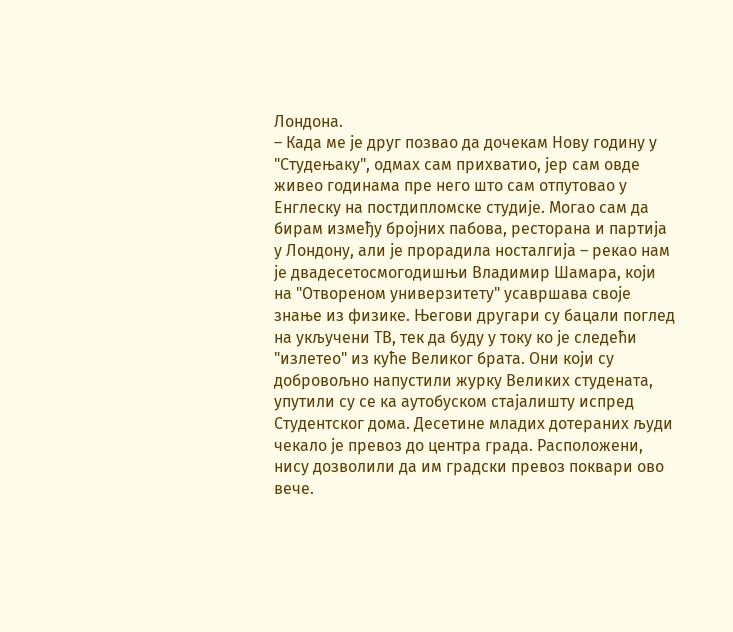Лондона.
– Када ме је друг позвао да дочекам Нову годину у "Студењаку", одмах сам прихватио, јер сам овде живео годинама пре него што сам отпутовао у Енглеску на постдипломске студије. Могао сам да бирам између бројних пабова, ресторана и партија у Лондону, али је прорадила носталгија – рекао нам је двадесетосмогодишњи Владимир Шамара, који на "Отвореном универзитету" усавршава своје знање из физике. Његови другари су бацали поглед на укључени ТВ, тек да буду у току ко је следећи "излетео" из куће Великог брата. Они који су добровољно напустили журку Великих студената, упутили су се ка аутобуском стајалишту испред Студентског дома. Десетине младих дотераних људи чекало је превоз до центра града. Расположени, нису дозволили да им градски превоз поквари ово вече.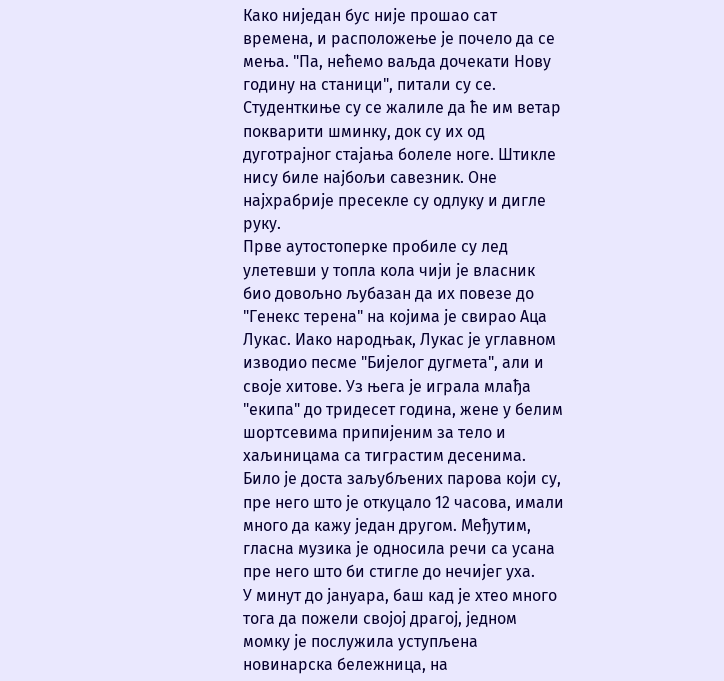Како ниједан бус није прошао сат времена, и расположење је почело да се мења. "Па, нећемо ваљда дочекати Нову годину на станици", питали су се. Студенткиње су се жалиле да ће им ветар покварити шминку, док су их од дуготрајног стајања болеле ноге. Штикле нису биле најбољи савезник. Оне најхрабрије пресекле су одлуку и дигле руку.
Прве аутостоперке пробиле су лед улетевши у топла кола чији је власник био довољно љубазан да их повезе до "Генекс терена" на којима је свирао Аца Лукас. Иако народњак, Лукас је углавном изводио песме "Бијелог дугмета", али и своје хитове. Уз њега је играла млађа "екипа" до тридесет година, жене у белим шортсевима припијеним за тело и хаљиницама са тиграстим десенима. Било је доста заљубљених парова који су, пре него што је откуцало 12 часова, имали много да кажу један другом. Међутим, гласна музика је односила речи са усана пре него што би стигле до нечијег уха.
У минут до јануара, баш кад је хтео много тога да пожели својој драгој, једном момку је послужила уступљена новинарска бележница, на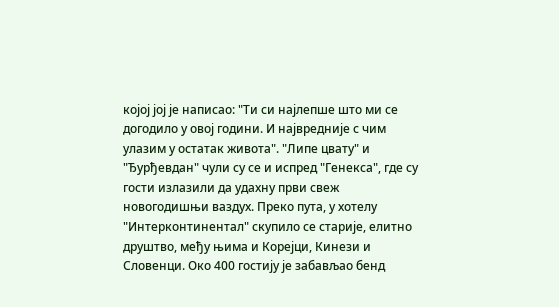којој јој је написао: "Ти си најлепше што ми се догодило у овој години. И највредније с чим улазим у остатак живота". "Липе цвату" и "Ђурђевдан" чули су се и испред "Генекса", где су гости излазили да удахну први свеж новогодишњи ваздух. Преко пута, у хотелу "Интерконтинентал" скупило се старије, елитно друштво, међу њима и Корејци, Кинези и Словенци. Око 400 гостију је забављао бенд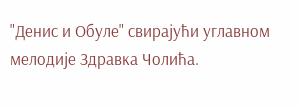"Денис и Обуле" свирајући углавном мелодије Здравка Чолића.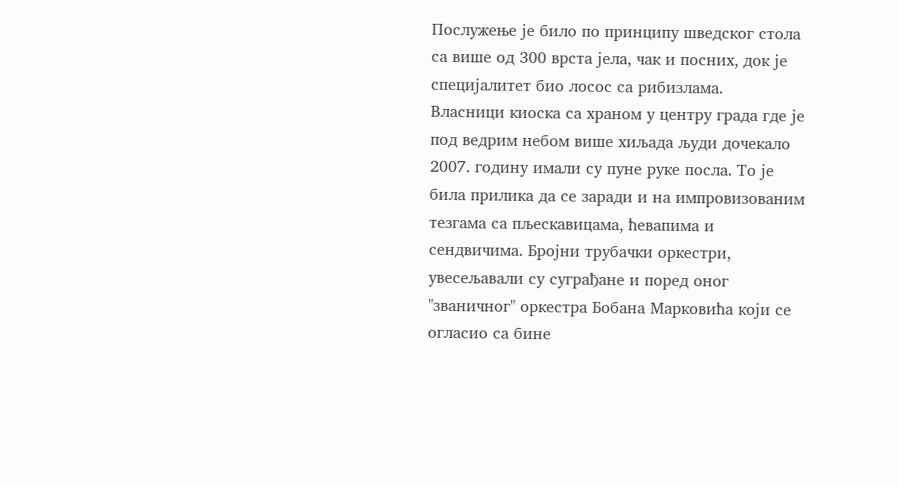Послужење је било по принципу шведског стола са више од 300 врста јела, чак и посних, док је специјалитет био лосос са рибизлама.
Власници киоска са храном у центру града где је под ведрим небом више хиљада људи дочекало 2007. годину имали су пуне руке посла. То је била прилика да се заради и на импровизованим тезгама са пљескавицама, ћевапима и сендвичима. Бројни трубачки оркестри, увесељавали су суграђане и поред оног "званичног" оркестра Бобана Марковића који се огласио са бине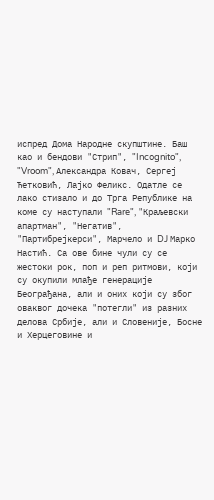испред Дома Народне скупштине. Баш као и бендови "Стрип", "Incоgnito", "Vroom", Александра Ковач, Сергеј Ћетковић, Лајко Феликс. Одатле се лако стизало и до Трга Републике на коме су наступали "Rare", "Краљевски апартман", "Негатив", "Партибрејкерси", Марчело и DJ Марко Настић. Са ове бине чули су се жестоки рок, поп и реп ритмови, који су окупили млађе генерације Београђана, али и оних који су због оваквог дочека "потегли" из разних делова Србије, али и Словеније, Босне и Херцеговине и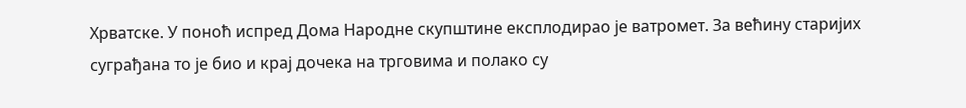Хрватске. У поноћ испред Дома Народне скупштине експлодирао је ватромет. За већину старијих суграђана то је био и крај дочека на трговима и полако су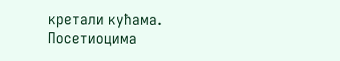кретали кућама. Посетиоцима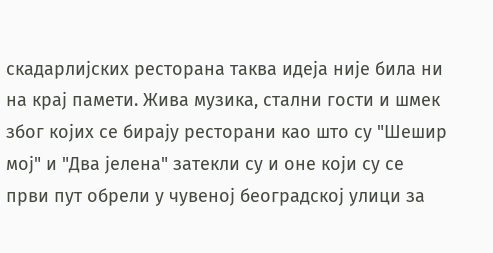скадарлијских ресторана таква идеја није била ни на крај памети. Жива музика, стални гости и шмек због којих се бирају ресторани као што су "Шешир мој" и "Два јелена" затекли су и оне који су се први пут обрели у чувеној београдској улици за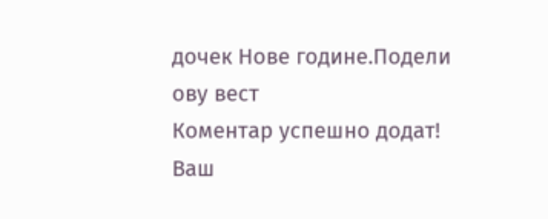дочек Нове године.Подели ову вест
Комeнтар успeшно додат!
Ваш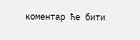комeнтар ћe бити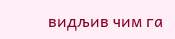видљив чим га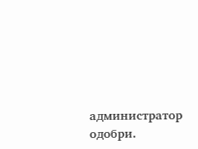администратор одобри.